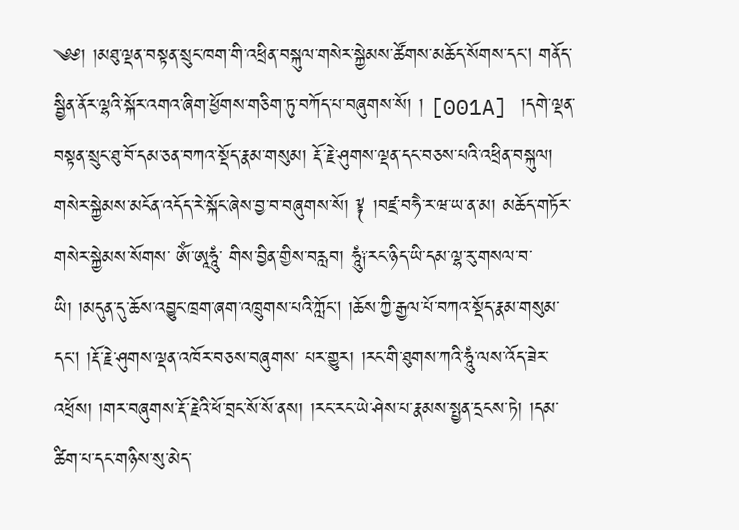༄༅། །མཐུ་ལྡན་བསྟན་སྲུང་ཁག་གི་འཕྲིན་བསྐུལ་གསེར་སྐྱེམས་ཚོགས་མཆོད་སོགས་དང། གནོད་སྦྱིན་ནོར་ལྷའི་སྐོར་འགའ་ཞིག་ཕྱོགས་གཅིག་ཏུ་བཀོད་པ་བཞུགས་སོ། ། [001A] །དགེ་ལྡན་བསྟན་སྲུང་ཐུ་བོ་དམ་ཅན་བཀའ་སྡོད་རྣམ་གསུམ། རྡོ་རྗེ་ཤུགས་ལྡན་དང་བཅས་པའི་འཕྲིན་བསྐུལ། གསེར་སྐྱེམས་མངོན་འདོད་རེ་སྐོང་ཞེས་བྱ་བ་བཞུགས་སོ། ༈ །བཛྲ་བཧཻ་ར་ཝ་ཡ་ན་མ། མཆོད་གཏོར་གསེར་སྐྱེམས་སོགས་ ཨོཾ་ཨཱཧཱུཾ་ གིས་བྱིན་གྱིས་བརླབ། ཧཱུཾ༑རང་ཉིད་ཡི་དམ་ལྷ་རུ་གསལ་བ་ཡི། །མདུན་དུ་ཆོས་འབྱུང་ཁྲག་ཞག་འཁྲུགས་པའི་ཀློང། །ཆོས་ཀྱི་རྒྱལ་པོ་བཀའ་སྡོད་རྣམ་གསུམ་དང། །རྡོ་རྗེ་ཤུགས་ལྡན་འཁོར་བཅས་བཞུགས་ པར་གྱུར། །རང་གི་ཐུགས་ཀའི་ཧཱུཾ་ལས་འོད་ཟེར་འཕྲོས། །གར་བཞུགས་རྡོ་རྗེའི་ཕོ་བྲང་སོ་སོ་ནས། །རང་རང་ཡེ་ཤེས་པ་རྣམས་སྤྱན་དྲངས་ཏེ། །དམ་ཚིག་པ་དང་གཉིས་སུ་མེད་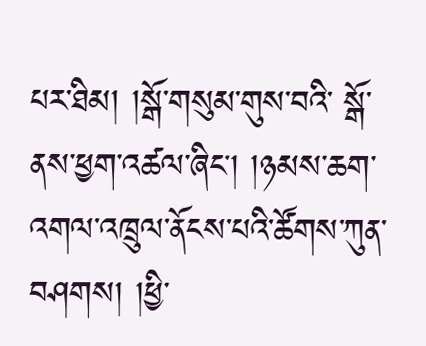པར་ཐིམ། །སྒོ་གསུམ་གུས་བའི་ སྒོ་ནས་ཕྱག་འཚལ་ཞིང། །ཉམས་ཆག་འགལ་འཁྲུལ་ནོངས་པའི་ཚོགས་ཀུན་བཤགས། །ཕྱི་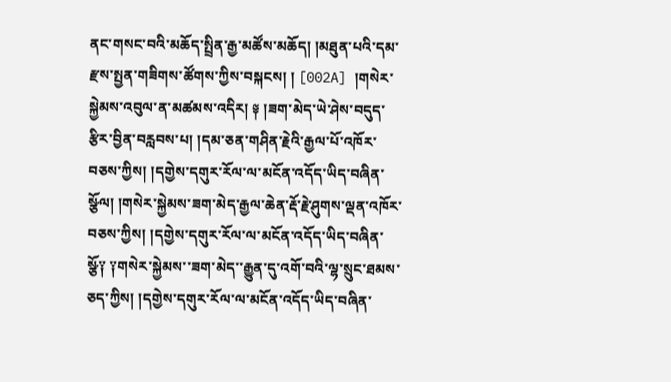ནང་གསང་བའི་མཆོད་སྤྲིན་རྒྱ་མཚོས་མཆོད། །མཐུན་པའི་དམ་རྫས་སྤྱན་གཟིགས་ཚོགས་ཀྱིས་བསྐངས། ། [002A] །གསེར་སྐྱེམས་འབུལ་ན་མཚམས་འདིར། ༈ །ཟག་མེད་ཡེ་ཤེས་བདུད་རྩིར་བྱིན་བརླབས་པ། །དམ་ཅན་གཤིན་རྗེའི་རྒྱལ་པོ་འཁོར་ བཅས་ཀྱིས། །དགྱེས་དགུར་རོལ་ལ་མངོན་འདོད་ཡིད་བཞིན་སྩོལ། །གསེར་སྐྱེམས་ཟག་མེད་རྒྱལ་ཆེན་རྡོ་རྗེ་ཤུགས་ལྡན་འཁོར་བཅས་ཀྱིས། །དགྱེས་དགུར་རོལ་ལ་མངོན་འདོད་ཡིད་བཞིན་ སྩོ༑ ༑གསེར་སྐྱེམས་་ཟག་མེད་་རྒྱུན་དུ་འགོ་བའི་ལྷ་སྲུང་ཐམས་ཅད་ཀྱིས། །དགྱེས་དགུར་རོལ་ལ་མངོན་འདོད་ཡིད་བཞིན་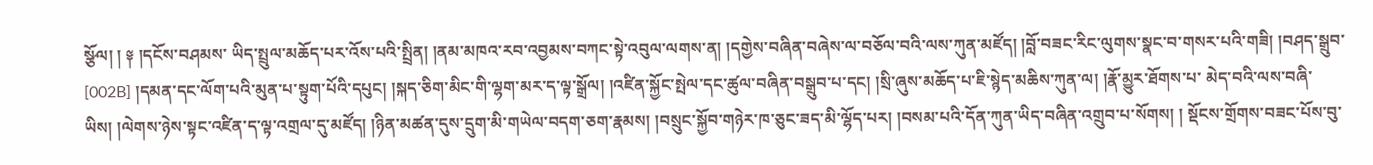སྩོལ། ། ༈ །དངོས་བཤམས་ ཡིད་སྤྲུལ་མཆོད་པར་འོས་པའི་སྤྲིན། །ནམ་མཁའ་རབ་འབྱམས་བཀང་སྟེ་འབུལ་ལགས་ན། །དགྱེས་བཞིན་བཞེས་ལ་བཅོལ་བའི་ལས་ཀུན་མཛོད། །བློ་བཟང་རིང་ལུགས་སྣང་བ་གསར་པའི་གཟི། །བཤད་སྒྲུབ་ [002B] །དམན་དང་ལོག་པའི་མུན་པ་སྟུག་པོའི་དཔུང། །སྐད་ཅིག་མིང་གི་ལྷག་མར་ད་ལྟ་སྒྲོལ། །འཛིན་སྐྱོང་སྤེལ་དང་ཚུལ་བཞིན་བསྒྲུབ་པ་དང། །སྲི་ཞུས་མཆོད་པ་ཇི་སྙེད་མཆིས་ཀུན་ལ། །རྣོ་མྱུར་ཐོགས་པ་ མེད་བའི་ལས་བཞི་ཡིས། །ལེགས་ཉེས་སྟང་འཛིན་ད་ལྟ་འགྲལ་དུ་མཛོད། །ཉིན་མཚན་དུས་དྲུག་མི་གཡེལ་བདག་ཅག་རྣམས། །བསྲུང་སྐྱོབ་གཉེར་ཁ་ཅུང་ཟད་མི་ལྷོད་པར། །བསམ་པའི་དོན་ཀུན་ཡིད་བཞིན་འགྲུབ་པ་སོགས། ། སྡོངས་གྲོགས་བཟང་པོས་བུ་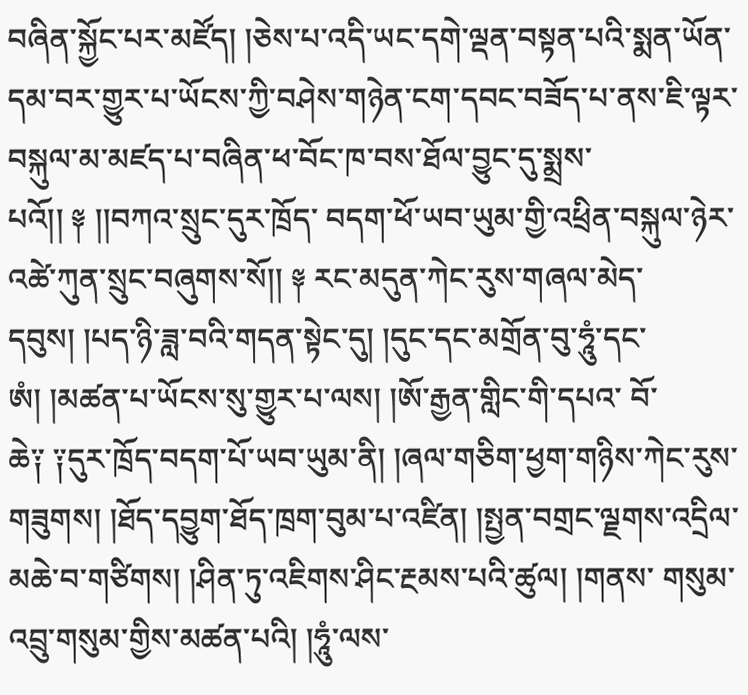བཞིན་སྐྱོང་པར་མཛོད། །ཅེས་པ་འདི་ཡང་དགེ་ལྡན་བསྟན་པའི་སྨན་ཡོན་དམ་བར་གྱུར་པ་ཡོངས་ཀྱི་བཤེས་གཉེན་ངག་དབང་བཟོད་པ་ནས་ཇི་ལྟར་བསྐུལ་མ་མཛད་པ་བཞིན་ཕ་བོང་ཁ་བས་ཐོལ་བྱུང་དུ་སྨྲས་པའོ།། ༈ །།བཀའ་སྲུང་དུར་ཁྲོད་ བདག་ཕོ་ཡབ་ཡུམ་གྱི་འཕྲིན་བསྐུལ་ཉེར་འཚེ་ཀུན་སྲུང་བཞུགས་སོ།། ༈ རང་མདུན་ཀེང་རུས་གཞལ་མེད་དབུས། །པད་ཉི་ཟླ་བའི་གདན་སྟེང་དུ། །དུང་དང་མགྲོན་བུ་ཧཱུཾ་དང་ཨཾ། །མཚན་པ་ཡོངས་སུ་གྱུར་པ་ལས། །ཨོ་རྒྱན་གླིང་གི་དཔའ་ བོ་ཆེ༑ ༑དུར་ཁྲོད་བདག་པོ་ཡབ་ཡུམ་ནི། །ཞལ་གཅིག་ཕྱག་གཉིས་ཀེང་རུས་གཟུགས། །ཐོད་དབྱུག་ཐོད་ཁྲག་བུམ་པ་འཛིན། །སྤྱན་བགྲང་ལྗགས་འདྲིལ་མཆེ་བ་གཙིགས། །ཤིན་ཏུ་འཇིགས་ཤིང་རྔམས་པའི་ཚུལ། །གནས་ གསུམ་འབྲུ་གསུམ་གྱིས་མཚན་པའི། །ཧཱུཾ་ལས་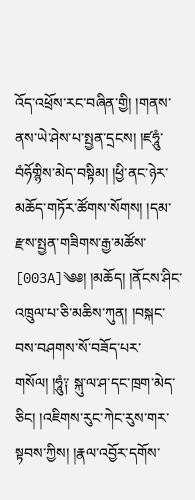འོད་འཕྲོས་རང་བཞིན་གྱི། །གནས་ནས་ཡེ་ཤེས་པ་སྤྱན་དྲངས། །ཛཧཱུཾ་བཾཧོགྙིས་མེད་བསྟིམ། །ཕྱི་ནང་ཉེར་མཆོད་གཏོར་ཚོགས་སོགས། །དམ་རྫས་སྤྱན་གཟིགས་རྒྱ་མཚོས་ [003A]༄༅། །མཆོད། །ནོངས་ཤིང་འཁྲུལ་པ་ཅི་མཆིས་ཀུན། །བསྐང་བས་བཤགས་སོ་བཟོད་པར་གསོལ། །ཧཱུཾ༑ སྐུ་ལ་ཤ་དང་ཁྲག་མེད་ཅིང། །འཇིགས་རུང་ཀེང་རུས་གར་སྟབས་ཀྱིས། །རྣལ་འབྱོར་དགོས་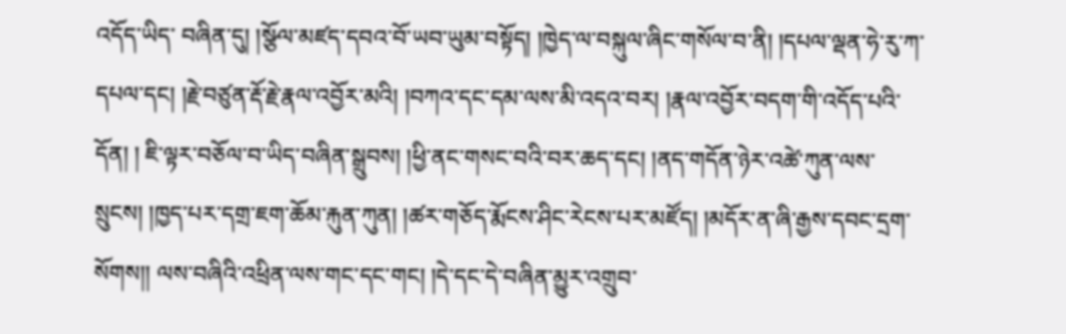འདོད་ཡིད་ བཞིན་དུ། །སྩོལ་མཛད་དབའ་བོ་ཡབ་ཡུམ་བསྟོད། །ཁྱེད་ལ་བསྐུལ་ཞིང་གསོལ་བ་ནི། །དཔལ་ལྡན་ཧེ་རུ་ཀ་དཔལ་དང། །རྗེ་བཙུན་རྡོ་རྗེ་རྣལ་འབྱོར་མའི། །བཀའ་དང་དམ་ལས་མི་འདའ་བར། །རྣལ་འབྱོར་བདག་གི་འདོད་པའི་དོན། ། ཇི་ལྟར་བཅོལ་བ་ཡིད་བཞིན་སྒྲུབས། །ཕྱི་ནང་གསང་བའི་བར་ཆད་དང། །ནད་གདོན་ཉེར་འཚེ་ཀུན་ལས་སྲུངས། །ཁྱད་པར་དགྲ་ཇག་ཆོམ་རྐུན་ཀུན། །ཚར་གཅོད་རྨོངས་ཤིང་རེངས་པར་མཛོད། །མདོར་ན་ཞི་རྒྱས་དབང་དྲག་སོགས།། ལས་བཞིའི་འཕྲིན་ལས་གང་དང་གང། །དེ་དང་དེ་བཞིན་མྱུར་འགྲུབ་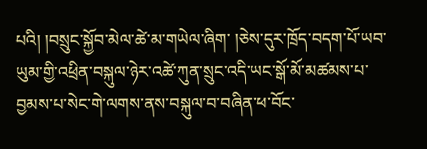པའི། །བསྲུང་སྐྱོབ་མེལ་ཚེ་མ་གཡེལ་ཞིག་ །ཅེས་དུར་ཁྲོད་བདག་པོ་ཡབ་ཡུམ་གྱི་འཕྲིན་བསྐུལ་ཉེར་འཚེ་ཀུན་སྲུང་འདི་ཡང་སྒོ་མོ་མཚམས་པ་བྱམས་པ་སེང་གེ་ལགས་ནས་བསྐུལ་བ་བཞིན་ཕ་བོང་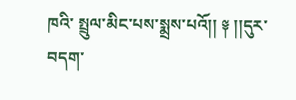ཁའི་ སྤྲུལ་མིང་པས་སྨྲས་པའོ།། ༈ །།དུར་བདག་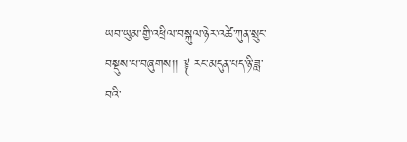ཡབ་ཡུམ་གྱི་འཕྲིལ་བསྐུལ་ཉེར་འཚེ་ཀུན་སྲུང་བསྡུས་པ་བཞུགས།། ༈ རང་མདུན་པད་ཉི་ཟླ་བའི་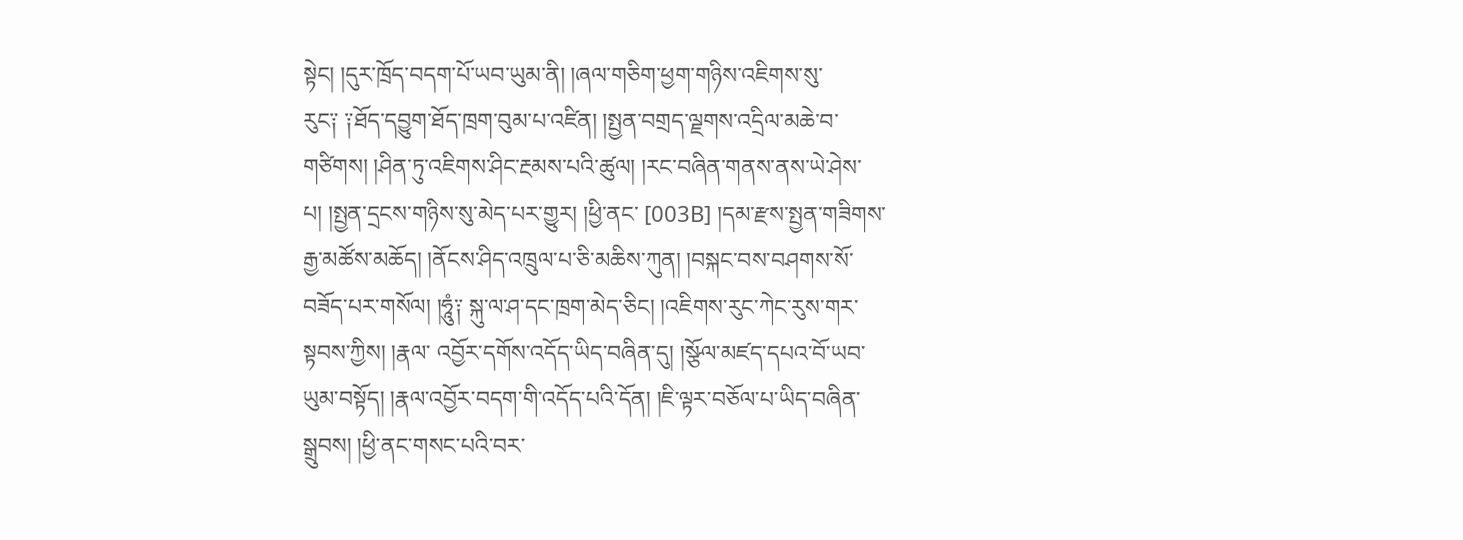སྟེང། །དུར་ཁྲོད་བདག་པོ་ཡབ་ཡུམ་ནི། །ཞལ་གཅིག་ཕྱག་གཉིས་འཇིགས་སུ་ རུང༑ ༑ཐོད་དབྱུག་ཐོད་ཁྲག་བུམ་པ་འཛིན། །སྤྱན་བགྲད་ལྗགས་འདྲིལ་མཆེ་བ་གཙིགས། །ཤིན་ཏུ་འཇིགས་ཤིང་རྔམས་པའི་ཚུལ། །རང་བཞིན་གནས་ནས་ཡེ་ཤེས་པ། །སྤྱན་དྲངས་གཉིས་སུ་མེད་པར་གྱུར། །ཕྱི་ནང་ [003B] །དམ་རྫས་སྤྱན་གཟིགས་རྒྱ་མཚོས་མཆོད། །ནོངས་ཤིད་འཁྲུལ་པ་ཅི་མཆིས་ཀུན། །བསྐང་བས་བཤགས་སོ་བཟོད་པར་གསོལ། །ཧཱུཾ༑ སྐུ་ལ་ཤ་དང་ཁྲག་མེད་ཅིང། །འཇིགས་རུང་ཀེང་རུས་གར་སྟབས་ཀྱིས། །རྣལ་ འབྱོར་དགོས་འདོད་ཡིད་བཞིན་དུ། །སྩོལ་མཛད་དཔའ་བོ་ཡབ་ཡུམ་བསྟོད། །རྣལ་འབྱོར་བདག་གི་འདོད་པའི་དོན། །ཇི་ལྟར་བཅོལ་པ་ཡིད་བཞིན་སྒྲུབས། །ཕྱི་ནང་གསང་པའི་བར་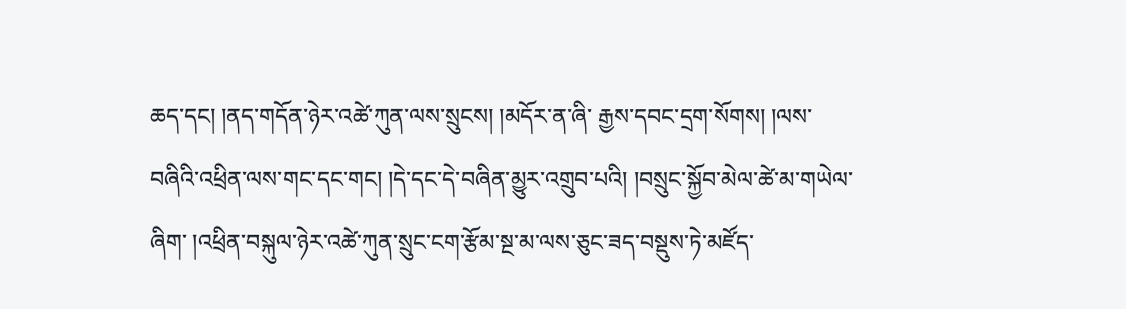ཆད་དང། །ནད་གདོན་ཉེར་འཚེ་ཀུན་ལས་སྲུངས། །མདོར་ན་ཞི་ རྒྱས་དབང་དྲག་སོགས། །ལས་བཞིའི་འཕྲིན་ལས་གང་དང་གང། །དེ་དང་དེ་བཞིན་མྱུར་འགྲུབ་པའི། །བསྲུང་སྐྱོབ་མེལ་ཚེ་མ་གཡེལ་ཞིག་ །འཕྲིན་བསྐུལ་ཉེར་འཚེ་ཀུན་སྲུང་ངག་རྩོམ་སྔ་མ་ལས་ཅུང་ཟད་བསྡུས་ཏེ་མཛོད་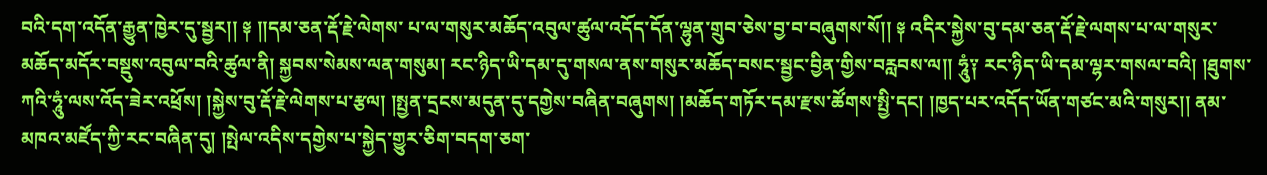བའི་དག་འདོན་རྒྱུན་ཁྱེར་དུ་སྦྱར།། ༈ །།དམ་ཅན་རྡོ་རྗེ་ལེགས་ པ་ལ་གསུར་མཆོད་འབུལ་ཚུལ་འདོད་དོན་ལྷུན་གྲུབ་ཅེས་བྱ་བ་བཞུགས་སོ།། ༈ འདིར་སྐྱེས་བུ་དམ་ཅན་རྡོ་རྗེ་ལགས་པ་ལ་གསུར་མཆོད་མདོར་བསྡུས་འབུལ་བའི་ཚུལ་ནི། སྐྱབས་སེམས་ལན་གསུམ། རང་ཉིད་ཡི་དམ་དུ་གསལ་ནས་གསུར་མཆོད་བསང་སྦྱང་བྱིན་གྱིས་བརླབས་ལ།། ཧཱུཾ༑ རང་ཉིད་ཡི་དམ་ལྷར་གསལ་བའི། །ཐུགས་ཀའི་ཧཱུཾ་ལས་འོད་ཟེར་འཕྲོས། །སྐྱེས་བུ་རྡོ་རྗེ་ལེགས་པ་རྩལ། །སྤྱན་དྲངས་མདུན་དུ་དགྱེས་བཞིན་བཞུགས། །མཆོད་གཏོར་དམ་རྫས་ཚོགས་སྤྱི་དང། །ཁྱད་པར་འདོད་ཡོན་གཙང་མའི་གསུར།། ནམ་མཁའ་མཛོད་ཀྱི་རང་བཞིན་དུ། །སྤེལ་འདིས་དགྱེས་པ་སྐྱེད་གྱུར་ཅིག་བདག་ཅག་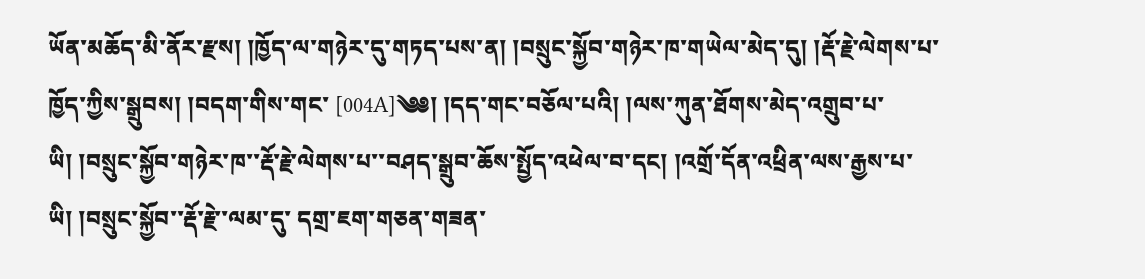ཡོན་མཆོད་མི་ནོར་རྫས། །ཁྱོད་ལ་གཉེར་དུ་གཏད་པས་ན། །བསྲུང་སྐྱོབ་གཉེར་ཁ་གཡེལ་མེད་དུ། །རྡོ་རྗེ་ལེགས་པ་ཁྱོད་ཀྱིས་སྒྲུབས། །བདག་གིས་གང་ [004A]༄༅། །དད་གང་བཅོལ་པའི། །ལས་ཀུན་ཐོགས་མེད་འགྲུབ་པ་ཡི། །བསྲུང་སྐྱོབ་གཉེར་ཁ་་རྡོ་རྗེ་ལེགས་པ་་བཤད་སྒྲུབ་ཆོས་སྤྱོད་འཕེལ་བ་དང། །འགྲོ་དོན་འཕྲིན་ལས་རྒྱས་པ་ཡི། །བསྲུང་སྐྱོབ་་རྡོ་རྗེ་་ལམ་དུ་ དགྲ་ཇག་གཅན་གཟན་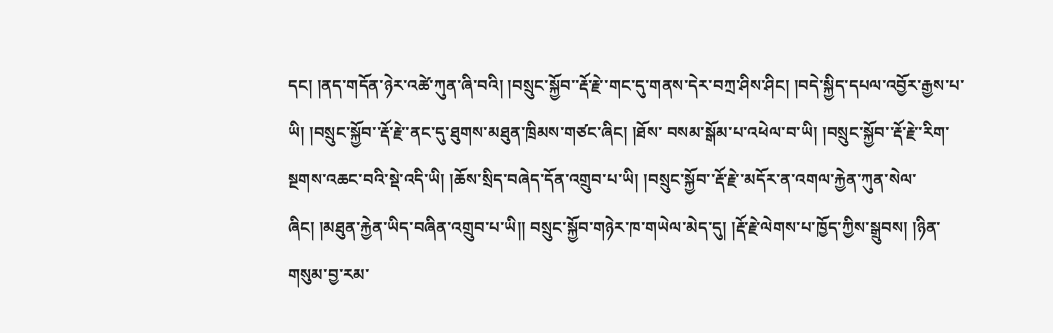དང། །ནད་གདོན་ཉེར་འཚེ་ཀུན་ཞི་བའི། །བསྲུང་སྐྱོབ་་རྡོ་རྗེ་་གང་དུ་གནས་དེར་བཀྲ་ཤིས་ཤིང། །བདེ་སྐྱིད་དཔལ་འབྱོར་རྒྱས་པ་ཡི། །བསྲུང་སྐྱོབ་་རྡོ་རྗེ་་ནང་དུ་ཐུགས་མཐུན་ཁྲིམས་གཙང་ཞིང། །ཐོས་ བསམ་སྒོམ་པ་འཕེལ་བ་ཡི། །བསྲུང་སྐྱོབ་་རྡོ་རྗེ་་རིག་སྔགས་འཆང་བའི་སྡེ་འདི་ཡི། །ཆོས་སྲིད་བཞེད་དོན་འགྲུབ་པ་ཡི། །བསྲུང་སྐྱོབ་་རྡོ་རྗེ་་མདོར་ན་འགལ་རྐྱེན་ཀུན་སེལ་ཞིང། །མཐུན་རྐྱེན་ཡིད་བཞིན་འགྲུབ་པ་ཡི།། བསྲུང་སྐྱོབ་གཉེར་ཁ་གཡེལ་མེད་དུ། །རྡོ་རྗེ་ལེགས་པ་ཁྱོད་ཀྱིས་སྒྲུབས། །ཉིན་གསུམ་བྱ་རམ་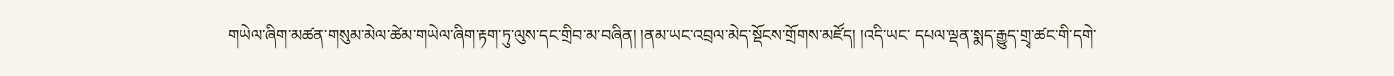གཡེལ་ཞིག་མཚན་གསུམ་མེལ་ཚེམ་གཡེལ་ཞིག་རྟག་ཏུ་ལུས་དང་གྲིབ་མ་བཞིན། །ནམ་ཡང་འབྲལ་མེད་སྡོངས་གྲོགས་མཛོད། །འདི་ཡང་ དཔལ་ལྡན་སྨད་རྒྱུད་གྲྭ་ཚང་གི་དགེ་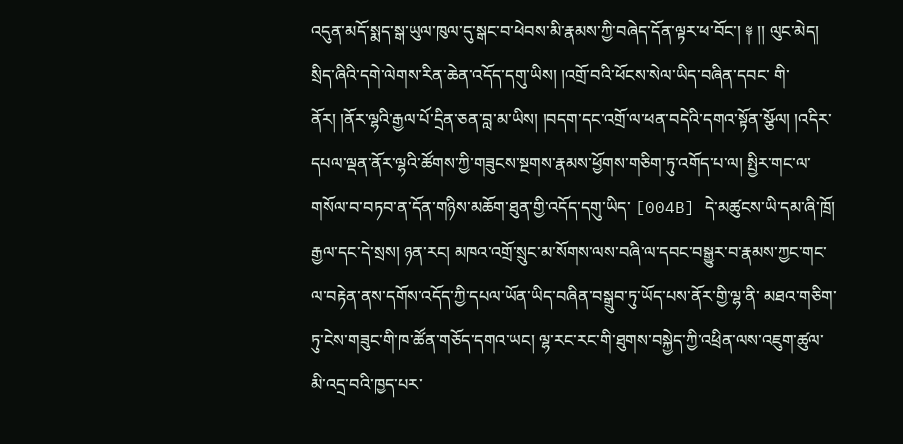འདུན་མདོ་སྨད་སྒ་ཡུལ་ཁུལ་དུ་སྒང་བ་ཕེབས་མི་རྣམས་ཀྱི་བཞེད་དོན་ལྟར་ཕ་བོང་། ༈ །། ལུང་མེད། སྲིད་ཞིའི་དགེ་ལེགས་རིན་ཆེན་འདོད་དགུ་ཡིས། །འགྲོ་བའི་ཕོངས་སེལ་ཡིད་བཞིན་དབང་ གི་ནོར། །ནོར་ལྷའི་རྒྱལ་པོ་དྲིན་ཅན་བླ་མ་ཡིས། །བདག་དང་འགྲོ་ལ་ཕན་བདེའི་དགའ་སྟོན་སྩོལ། །འདིར་དཔལ་ལྡན་ནོར་ལྷའི་ཚོགས་ཀྱི་གཟུངས་སྔགས་རྣམས་ཕྱོགས་གཅིག་ཏུ་འགོད་པ་ལ། སྤྱིར་གང་ལ་གསོལ་བ་བཏབ་ན་དོན་གཉིས་མཆོག་ཐུན་གྱི་འདོད་དགུ་ཡིད་ [004B] དེ་མཚུངས་ཡི་དམ་ཞི་ཁྲོ། རྒྱལ་དང་དེ་སྲས། ཉན་རང། མཁའ་འགྲོ་སྲུང་མ་སོགས་ལས་བཞི་ལ་དབང་བསྒྱུར་བ་རྣམས་ཀྱང་གང་ལ་བརྟེན་ནས་དགོས་འདོད་ཀྱི་དཔལ་ཡོན་ཡིད་བཞིན་བསྒྲུབ་ཏུ་ཡོད་པས་ནོར་གྱི་ལྷ་ནི་ མཐའ་གཅིག་ཏུ་ངེས་གཟུང་གི་ཁ་ཚོན་གཅོད་དགའ་ཡང། ལྷ་རང་རང་གི་ཐུགས་བསྐྱེད་ཀྱི་འཕྲིན་ལས་འཇུག་ཚུལ་མི་འདྲ་བའི་ཁྱད་པར་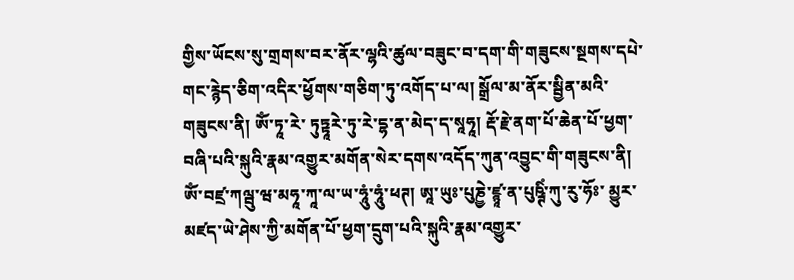གྱིས་ཡོངས་སུ་གྲགས་བར་ནོར་ལྷའི་ཚུལ་བཟུང་བ་དག་གི་གཟུངས་སྔགས་དཔེ་གང་རྙེད་ཅིག་འདིར་ཕྱོགས་གཅིག་ཏུ་འགོད་པ་ལ། སྒྲོལ་མ་ནོར་སྦྱིན་མའི་གཟུངས་ནི། ཨོཾ་ཏཱ་རེ་ ཏུཏྟཱརེ་ཏུ་རེ་དྷ་ན་མེད་ད་སཱཧཱ། རྡོ་རྗེ་ནག་པོ་ཆེན་པོ་ཕྱག་བཞི་པའི་སྐུའི་རྣམ་འགྱུར་མགོན་སེར་དགས་འདོད་ཀུན་འབྱུང་གི་གཟུངས་ནི། ཨོཾ་བཛྲ་ཀལྦུ་ཝ་མཧཱ་ཀཱ་ལ་ཡ་ཧཱུཾ་ཧཱུཾ་ཕཊ། ཨཱ་ཡུཿ་པུཎྱེ་ཛྙཱ་ན་པུཥྚིཾ་ཀུ་རུ་ཧོཿ་ མྱུར་མཛད་ཡེ་ཤེས་ཀྱི་མགོན་པོ་ཕྱག་དྲུག་པའི་སྐུའི་རྣམ་འགྱུར་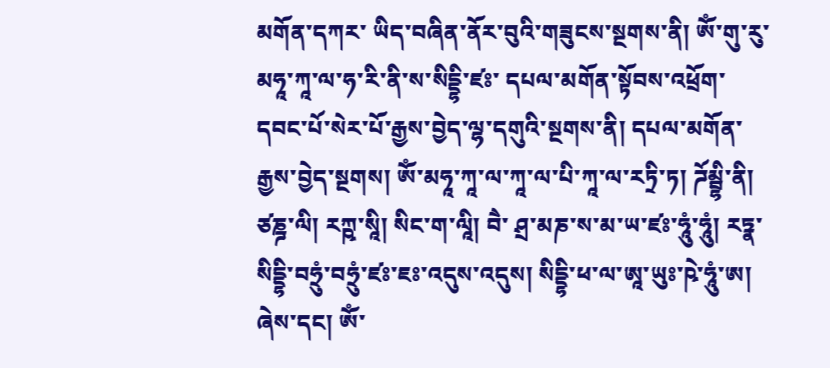མགོན་དཀར་ ཡིད་བཞིན་ནོར་བུའི་གཟུངས་སྔགས་ནི། ཨོཾ་གུ་རུ་མཧཱ་ཀཱ་ལ་ཧ་རི་ནི་ས་སིདྡྷི་ཛཿ་ དཔལ་མགོན་སྟོབས་འཕྲོག་དབང་པོ་སེར་པོ་རྒྱས་བྱེད་ལྷ་དགུའི་སྔགས་ནི། དཔལ་མགོན་རྒྱས་བྱེད་སྔགས། ཨོཾ་མཧཱ་ཀཱ་ལ་ཀཱ་ལ་པི་ཀཱ་ལ་རཏྲི་ཏ། ཌོམྦྷི་ནི། ཙཎྜ་ལི། རཀྵ་སཱི། སིང་ག་ལཱི། བཻ་ ཤྲ་མཎ་ས་མ་ཡ་ཛཿ་ཧཱུཾ་ཧཱུཾ། རཏྣ་སིདྡྷི་བཧྲུཾ་བཧྲུཾ་ཛཿ་ཇཿ་འདུས་འདུས། སིདྡྷི་ཕ་ལ་ཨཱ་ཡུཿ་ཥེ་ཧཱུཾ་ཨ། ཞེས་དང། ཨོཾ་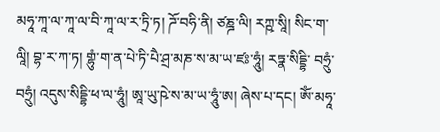མཧཱ་ཀཱ་ལ་ཀཱ་ལ་བི་ཀཱ་ལ་ར་ཏྲི་ཏ། ཌོ་བཧི་ནི། ཙཎྜ་ལི། རཀྵ་སཱི། སིང་ག་ལཱི། བྷ་ར་ཀ་ཏ། གྷུཾ་ག་ན་པེ་ཏི་པཻ་ཤྲ་མཎ་ས་མ་ཡ་ཛཿ་ཧཱུཾ། རཏྣ་སིདྡྷི་ བཧྲུཾ་བཧྲུཾ། འདུས་སིདྡྷི་ཕ་ལ་ཧཱུཾ། ཨཱ་ཡུ་ཥེ་ས་མ་ཡ་ཧཱུཾ་ཨ། ཞེས་པ་དང། ཨོཾ་མཧཱ་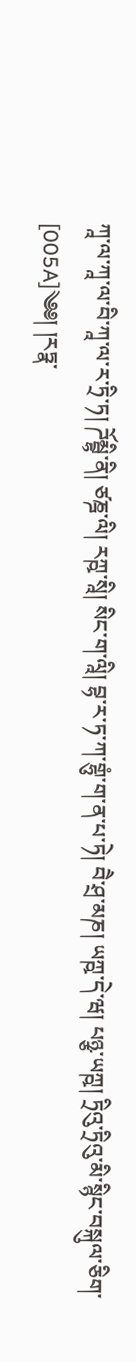ཀཱ་ལ་ཀཱ་ལ་བི་ཀཱ་ལ་ར་ཏྲི་ཏ། ཌོམྦྷི་ནི། ཙཎྜ་ལི། རཀྵ་སཱི། སིང་ག་ལཱི། བྷ་ར་ཏ་ཀ་གྷུཾ་ག་ན་པ་ཏེ། བཻ་ཤྲ་མཎ། ཡཀྵ་དེ་ཝ། པཉྩ་ཡཀྵ། ཏྲིའུ་ཏྲིའུ་མི་སྙིང་བསྐུལ་ཅིག་ [005A]༄༅། །རཏྣ་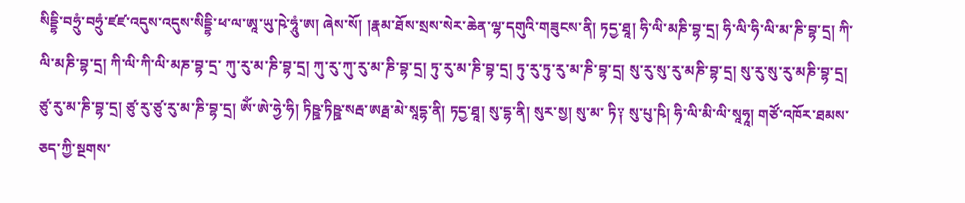སིདྡྷི་བཧྲུཾ་བཧྲུཾ་ཛཛ་འདུས་འདུས་སིདྡྷི་ཕ་ལ་ཨཱ་ཡུ་ཥེ་ཧཱུཾ་ཨ། ཞེས་སོ། །རྣམ་ཐོས་སྲས་སེར་ཆེན་ལྷ་དགུའི་གཟུངས་ནི། ཏདྱ་ཐཱ། ཧི་ལི་མཎི་བྷ་དྲ། ཧི་ལི་ཧི་ལི་མ་ཎི་བྷ་དྲ། ཀི་ལི་མཎི་བྷ་དྲ། ཀི་ལི་ཀི་ལི་མཎ་བྷ་དྲ་ ཀུ་རུ་མ་ཎི་བྷ་དྲ། ཀུ་རུ་ཀུ་རུ་མ་ཎི་བྷ་དྲ། ཏུ་རུ་མ་ཎི་བྷ་དྲ། ཏུ་རུ་ཏུ་རུ་མ་ཎི་བྷ་དྲ། སུ་རུ་སུ་རུ་མཎི་བྷ་དྲ། སུ་རུ་སུ་རུ་མཎི་བྷ་དྲ། ཙུ་རུ་མ་ཎི་བྷ་དྲ། ཙུ་རུ་ཙུ་རུ་མ་ཎི་བྷ་དྲ། ཨོཾ་ཨེ་ཧྱེ་ཧི། ཏིཥྛ་ཏིཥྛ་སརྦ་ཨརྠ་མེ་སཱདྷ་ནི། ཏདྱ་ཐཱ། སུ་དྷ་ནི། སུར་སྱ། སུ་མ་ ཏི༑ སུ་པུ་ཥི། ཧི་ལི་མི་ལི་སཱཧཱ། གཙོ་འཁོར་ཐམས་ཅད་ཀྱི་སྔགས་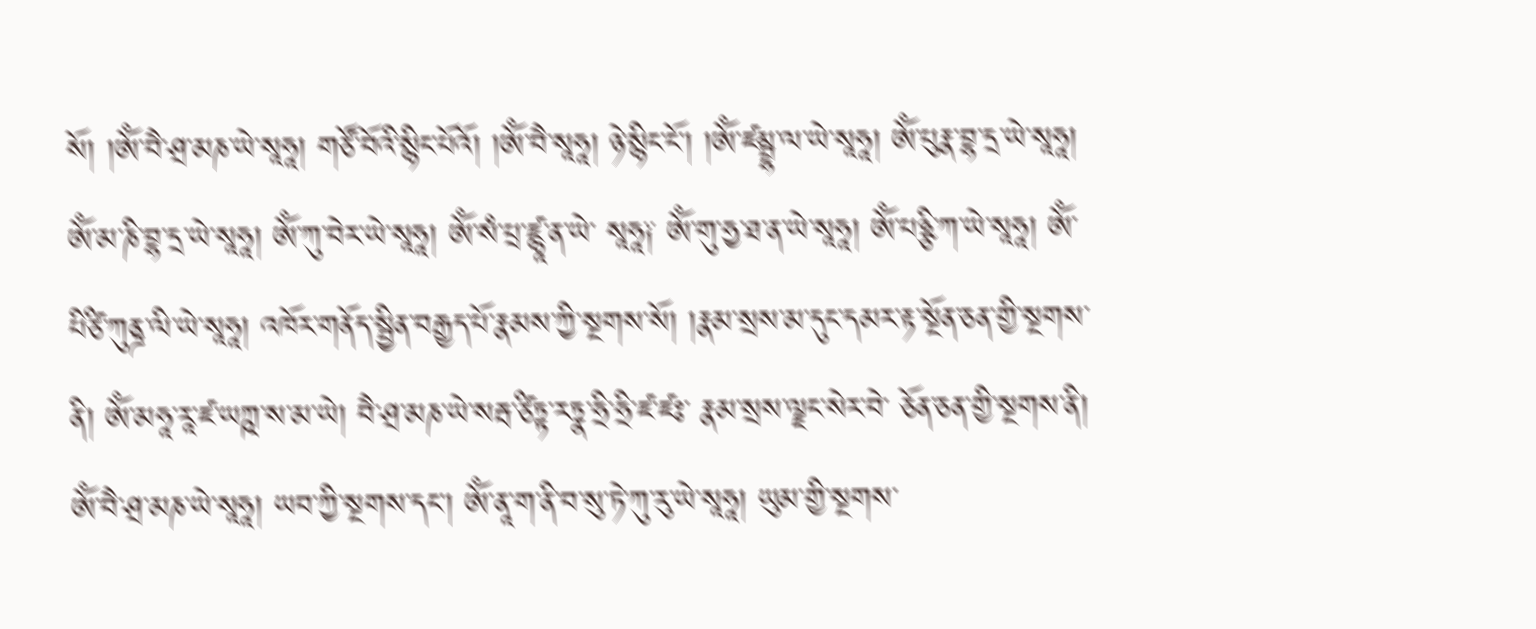སོ། །ཨོཾ་བཻ་ཤྲ་མཎ་ཡེ་སཱཧཱ། གཙོ་བོའི་སྙིང་པོའོ། །ཨོཾ་བཻ་སཱཧཱ། ཉེ་སྙིང་ངོ། །ཨོཾ་ཛམྦྷ་ལ་ཡེ་སཱཧཱ། ཨོཾ་པུརྣ་བྷ་དྲ་ཡེ་སཱཧཱ། ཨོཾ་མ་ཎི་བྷ་དྲ་ཡེ་སཱཧཱ། ཨོཾ་ཀུ་བེར་ཡེ་སཱཧཱ། ཨོཾ་སཾ་པྲ་ཛྙཱ་ན་ཡེ་ སཱཧཱ༑ ཨོཾ་གུ་ཧྱ་ཐ་ན་ཡེ་སཱཧཱ། ཨོཾ་པཉྩི་ཀ་ཡེ་སཱཧཱ། ཨོཾ་པིཙི་ཀུནྜ་ལི་ཡེ་སཱཧཱ། འཁོར་གནོད་སྦྱིན་བརྒྱད་པོ་རྣམས་ཀྱི་སྔགས་སོ། །རྣམ་སྲས་མ་དུང་དམར་རྟ་སྔོན་ཅན་གྱི་སྔགས་ནི། ཨོཾ་མཧཱ་རཱ་ཛ་ཡཀྵ་ས་མ་ཡེ། བཻ་ཤྲ་མཎ་ཡེ་སརྦ་ཙིཏྟ་རཏྣ་ཧྲི་ཧྲི་ཛ་ཛཿ་ རྣམ་སྲས་ལྗང་སེར་བེ་ ཅོན་ཅན་གྱི་སྔགས་ནི། ཨོཾ་བཻ་ཤྲ་མཎ་ཡེ་སཱཧཱ། ཡབ་ཀྱི་སྔགས་དང། ཨོཾ་ནཱ་ག་ནི་བ་སུ་ཏེ་ཀུ་རུ་ཡེ་སཱཧཱ། ཡུམ་གྱི་སྔགས་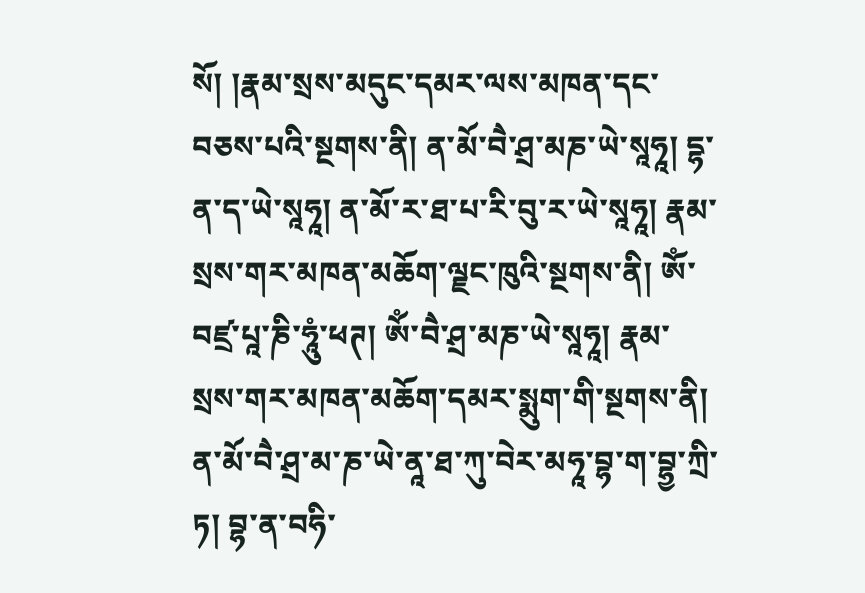སོ། །རྣམ་སྲས་མདུང་དམར་ལས་མཁན་དང་བཅས་པའི་སྔགས་ནི། ན་མོ་བཻ་ཤྲ་མཎ་ཡེ་སཱཧཱ། དྷ་ན་ད་ཡེ་སཱཧཱ། ན་མོ་ར་ཐ་པ་རི་བུ་ར་ཡེ་སཱཧཱ། རྣམ་ སྲས་གར་མཁན་མཆོག་ལྗང་ཁུའི་སྔགས་ནི། ཨོཾ་བཛྲ་པཱ་ཎི་ཧཱུཾ་ཕཊ། ཨོཾ་བཻ་ཤྲ་མཎ་ཡེ་སཱཧཱ། རྣམ་སྲས་གར་མཁན་མཆོག་དམར་སྨུག་གི་སྔགས་ནི། ན་མོ་བཻ་ཤྲ་མ་ཎ་ཡེ་ནཱ་ཐ་ཀུ་བེར་མཧཱ་བྷ་ག་བྷྱ་ཀྲི་ཏ། བྷ་ན་བཧི་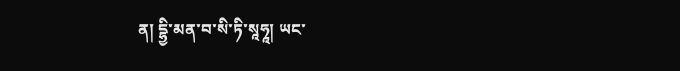ན། དྷྱི་མན་བ་སི་ཏི་སཱཧཱ། ཡང་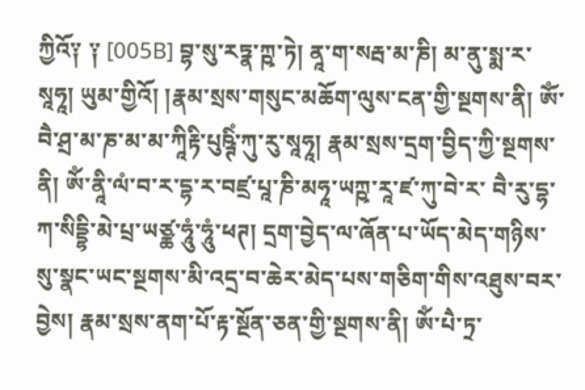ཀྱིའོ༑ ༑ [005B] བྷ་སུ་རཏྣ་ཀྵ་ཏེ། ནཱ་ག་སརྦ་མ་ཎི། མ་ནུ་སྨ་ར་སཱཧཱ། ཡུམ་གྱིའོ། །རྣམ་སྲས་གསུང་མཆོག་ལུས་ངན་གྱི་སྔགས་ནི། ཨོཾ་བཻ་ཤྲ་མ་ཎ་མ་མ་ཀཱིརྟི་པུཥྚིཾ་ཀུ་རུ་སཱཧཱ། རྣམ་སྲས་དྲག་བྱིད་ཀྱི་སྔགས་ནི། ཨོཾ་ནཱི་ལཾ་བ་ར་དྷ་ར་བཛྲ་པཱ་ཎི་མཧཱ་ཡཀྵ་རཱ་ཛ་ཀུ་བེ་ར་ བཻ་རུ་དྷ་ཀ་སིདྡྷི་མེ་པྲ་ཡཙྪ་ཧཱུཾ་ཧཱུཾ་ཕཊ། དྲག་བྱེད་ལ་ཞོན་པ་ཡོད་མེད་གཉིས་སུ་སྣང་ཡང་སྔགས་མི་འདྲ་བ་ཆེར་མེད་པས་གཅིག་གིས་འཐུས་བར་བྱེས། རྣམ་སྲས་ནག་པོ་རྟ་སྔོན་ཅན་གྱི་སྔགས་ནི། ཨོཾ་པཻ་ཏྲ་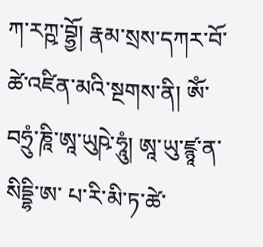ཀ་རཀྵ་བྷྱོ། རྣམ་སྲས་དཀར་བོ་ཚེ་འཛིན་མའི་སྔགས་ནི། ཨོཾ་བཧྲུཾ་ཎཱི་ཨཱ་ཡུཥེ་ཧཱུཾ། ཨཱ་ཡུ་ཛྙཱ་ན་སིདྡྷི་ཨ་ པ་རི་མི་ཏ་ཚེ་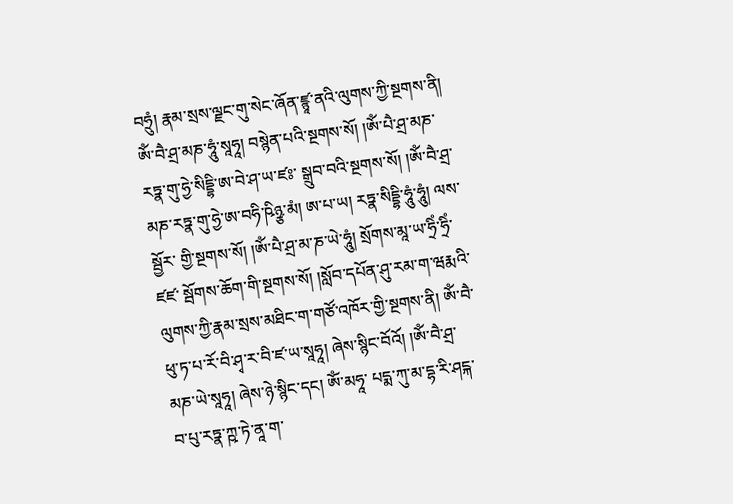བཧྲུཾ། རྣམ་སྲས་ལྗང་གུ་སེང་ཞོན་ཛྙཱ་ནའི་ལུགས་ཀྱི་སྔགས་ནི། ཨོཾ་བཻ་ཤྲ་མཎ་ཧཱུཾ་སཱཧཱ། བསྙེན་པའི་སྔགས་སོ། །ཨོཾ་པཻ་ཤྲ་མཎ་རཏྣ་གུ་ཧྱེ་སིདྡྷི་ཨ་བེ་ཤ་ཡ་ཛཿ་ སྒྲུབ་བའི་སྔགས་སོ། །ཨོཾ་བཻ་ཤྲ་མཎ་རཏྣ་གུ་ཧྱེ་ཨ་བཧི་ཥིཉྩ་མཾ། ཨ་པ་ཡ། རཏྣ་སིདྡྷི་ཧཱུཾ་ཧཱུཾ། ལས་སྦྱོར་ གྱི་སྔགས་སོ། །ཨོཾ་པཻ་ཤྲ་མ་ཎ་ཡེ་ཧཱུཾ། སྲོགས་མཱ་ཡ་ཧྲིཾ་ཧྲིཾ་ཛཛ་ སྦོགས་ཆོག་གི་སྔགས་སོ། །སློབ་དཔོན་ཤུ་རམ་ག་ཝརྨའི་ལུགས་ཀྱི་རྣམ་སྲས་མཐིང་ག་གཙོ་འཁོར་གྱི་སྔགས་ནི། ཨོཾ་བཻ་ཕུ་ཏ་པ་རོ་བི་ཤྭ་ར་བི་ཛ་ཡ་སཱཧཱ། ཞེས་སྙིང་བོའོ། །ཨོཾ་བཻ་ཤྲ་མཎ་ཡེ་སཱཧཱ། ཞེས་ཉེ་སྙིང་དང། ཨོཾ་མཧཱ་ པདྨ་ཀུ་མ་དྷ་རི་ཤངྐ་བ་པུ་རཏྣ་ཀྵ་ཏེ་ནཱ་ག་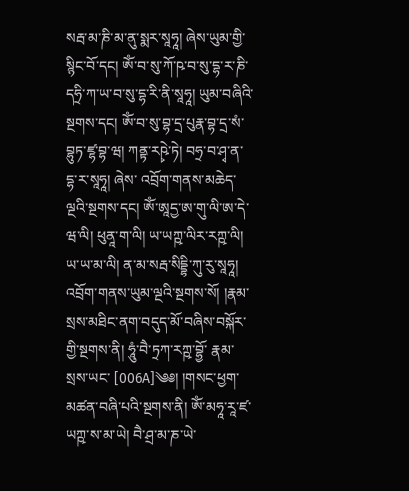སརྦ་མ་ཎི་མ་ནུ་སྨར་སཱཧཱ། ཞེས་ཡུམ་གྱི་སྙིང་བོ་དང། ཨོཾ་བ་སུ་ཀོ་ཥ་བ་སུ་དྷ་ར་ཎི་དཧྲི་ཀ་ཡ་བ་སུ་དྷ་རི་ནི་སཱཧཱ། ཡུམ་བཞིའི་སྔགས་དང། ཨོཾ་བ་སུ་བྷ་དྲ་པུརྣ་བྷ་དྲ་སཾ་བྷུཏ་ཛྷ་བྷ་ཝ། ཀནྟ་རཥྭེ་ཏེ། བཧྲ་བ་ཤྭ་ན་དྷ་ར་སཱཧཱ། ཞེས་ འབྲོག་གནས་མཆེད་ལྔའི་སྔགས་དང། ཨོཾ་ཨཱདྱ་ཨ་གུ་ལི་ཨ་དེ་ཝ་ལི། ཕུནཱ་ག་ལི། ཡ་ཡཀྵ་ལིར་རཀྵ་ལི། ཡ་ཡ་མ་ལི། ན་མ་སརྦ་སིདྡྷི་ཀུ་རུ་སཱཧཱ། འབྲོག་གནས་ཡུམ་ལྔའི་སྔགས་སོ། །རྣམ་སྲས་མཐིང་ནག་བདུད་མོ་བཞིས་བསྐོར་གྱི་སྔགས་ནི། ཧཱུཾ་བཻ་ཏྲཀ་རཀྵ་བྷྱོ་ རྣམ་སྲས་ཡང་ [006A]༄༅། །གསང་ཕྱག་མཚན་བཞི་པའི་སྔགས་ནི། ཨོཾ་མཧཱ་རཱ་ཛ་ཡཀྵ་ས་མ་ཡེ། བཻ་ཤྲ་མ་ཎ་ཡེ་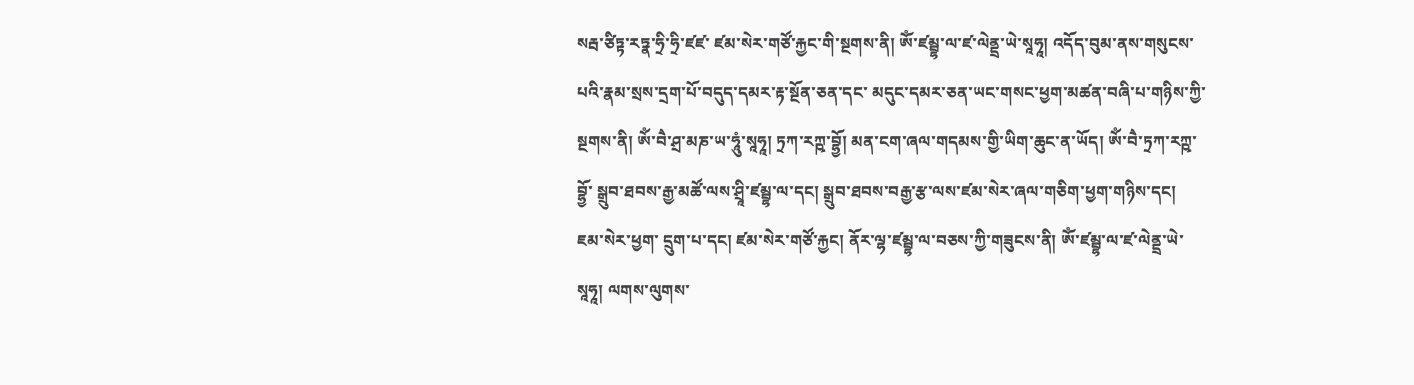སརྦ་ཙིཏྟ་རཏྣ་ཧྲི་ཧྲི་ཛཛ་ ཛམ་སེར་གཙོ་རྐྱང་གི་སྔགས་ནི། ཨོཾ་ཛམྦྷ་ལ་ཛ་ལེནྡྲ་ཡེ་སཱཧཱ། འདོད་བུམ་ནས་གསུངས་པའི་རྣམ་སྲས་དྲག་པོ་བདུད་དམར་རྟ་སྔོན་ཅན་དང་ མདུང་དམར་ཅན་ཡང་གསང་ཕྱག་མཚན་བཞི་པ་གཉིས་ཀྱི་སྔགས་ནི། ཨོཾ་བཻ་ཤྲ་མཎ་ཡ་ཧཱུཾ་སཱཧཱ། ཏྲཀ་རཀྵ་བྷྱོ། མན་ངག་ཞལ་གདམས་གྱི་ཡིག་ཆུང་ན་ཡོད། ཨོཾ་བཻ་ཏྲཀ་རཀྵ་བྷྱོ་ སྒྲུབ་ཐབས་རྒྱ་མཚོ་ལས་ཤྲཱི་ཛམྦྷ་ལ་དང། སྒྲུབ་ཐབས་བརྒྱ་རྩ་ལས་ཛམ་སེར་ཞལ་གཅིག་ཕྱག་གཉིས་དང། ཇམ་སེར་ཕྱག་ དྲུག་པ་དང། ཛམ་སེར་གཙོ་རྐྱང། ནོར་ལྷ་ཛམྦྷ་ལ་བཅས་ཀྱི་གཟུངས་ནི། ཨོཾ་ཛམྦྷ་ལ་ཛ་ལེནྡྲ་ཡེ་སཱཧཱ། ལགས་ལུགས་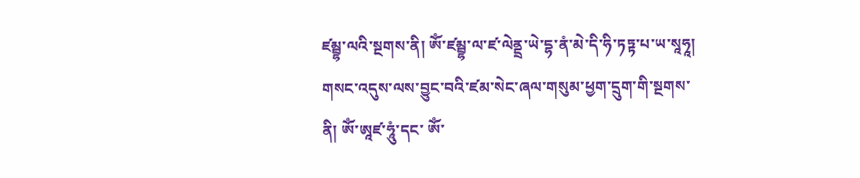ཛམྦྷ་ལའི་སྔགས་ནི། ཨོཾ་ཛམྦྷ་ལ་ཛ་ལེནྡྲ་ཡེ་དྷ་ནཾ་མེ་དི་ཧི་ཏཏྟ་པ་ཡ་སཱཧཱ། གསང་འདུས་ལས་བྱུང་བའི་ཛམ་སེང་ཞལ་གསུམ་ཕྱག་དྲུག་གི་སྔགས་ནི། ཨོཾ་ཨཱཛ་ཧཱུཾ་དང་ ཨོཾ་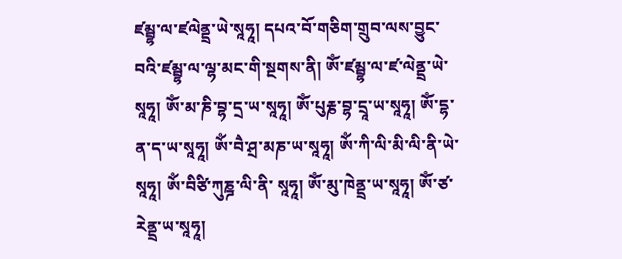ཛམྦྷ་ལ་ཛལེནྡྲ་ཡེ་སཱཧཱ། དཔའ་བོ་གཅིག་གྲུབ་ལས་བྱུང་བའི་ཛམྦྷ་ལ་ལྷ་མང་གི་སྔགས་ནི། ཨོཾ་ཛམྦྷ་ལ་ཛ་ལེནྡྲ་ཡེ་སཱཧཱ། ཨོཾ་མ་ཎི་བྷ་དྲ་ཡ་སཱཧཱ། ཨོཾ་པུརྞ་བྷ་དྲཱ་ཡ་སཱཧཱ། ཨོཾ་དྷ་ན་ད་ཡ་སཱཧཱ། ཨོཾ་བཻ་ཤྲ་མཎ་ཡ་སཱཧཱ། ཨོཾ་ཀི་ལི་མི་ལི་ནི་ཡེ་སཱཧཱ། ཨོཾ་བིཙི་ཀུཎྜ་ལི་ནི་ སཱཧཱ། ཨོཾ་མུ་ཁེནྡྲ་ཡ་སཱཧཱ། ཨོཾ་ཙ་རེནྡྲ་ཡ་སཱཧཱ།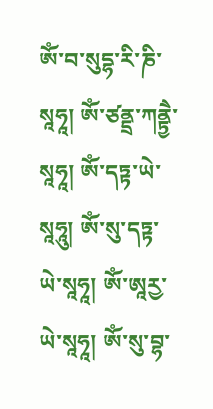ཨོཾ་བ་སུདྷ་རི་ཎི་སཱཧཱ། ཨོཾ་ཙནྡྲ་ཀནྟྱཻ་སཱཧཱ། ཨོཾ་དཏྟ་ཡེ་སཱཧཱུ། ཨོཾ་སུ་དཏྟ་ཡེ་སཱཧཱ། ཨོཾ་ཨཱརྱ་ཡེ་སཱཧཱ། ཨོཾ་སུ་བྷ་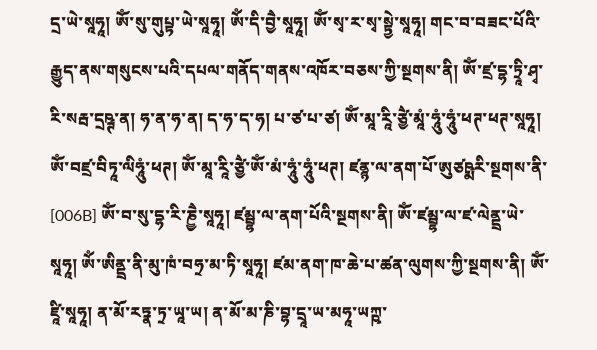དྲ་ཡེ་སཱཧཱ། ཨོཾ་སུ་གུཔྟ་ཡེ་སཱཧཱ། ཨོཾ་དི་བྱཻ་སཱཧཱ། ཨོཾ་སྭ་ར་སྭ་སྟྱེ་སཱཧཱ། གང་བ་བཟང་པོའི་ རྒྱུད་ནས་གསུངས་པའི་དཔལ་གནོད་གནས་འཁོར་བཅས་ཀྱི་སྔགས་ནི། ཨོཾ་ཛྲ་དྷ་ཏྲཱི་ཤྭ་རི་སརྦ་དྲཥྚ་ན། ཧ་ན་ཧ་ན། ད་ཧ་ད་ཧ། པ་ཙ་པ་ཙ། ཨོཾ་མཱ་རཱི་ཙྱཻ་མཱཾ་ཧཱུཾ་ཧཱུཾ་ཕཊ་ཕཊ་སཱཧཱ། ཨོཾ་བཛྲ་བིཏཱ་ལིཧཱུཾ་ཕཊ། ཨོཾ་མཱ་རཱི་ཙྱཻ་ཨོཾ་མཾ་ཧཱུཾ་ཧཱུཾ་ཕཊ། ཛནྙ་ལ་ནག་པོ་ཨུཙཥྨརི་སྔགས་ནི་ [006B] ཨོཾ་བ་སུ་དྷ་རི་ཎྱཻ་སཱཧཱ། ཛམྦྷ་ལ་ནག་པོའི་སྔགས་ནི། ཨོཾ་ཛམྦྷ་ལ་ཛ་ལེནྡྲ་ཡེ་སཱཧཱ། ཨོཾ་ཨིནྡྲ་ནི་མུ་ཁཾ་བཧྲ་མ་ཏི་སཱཧཱ། ཛམ་ནག་ཁ་ཆེ་པ་ཚན་ལུགས་ཀྱི་སྔགས་ནི། ཨོཾ་ཛཱི་སཱཧཱ། ན་མོ་རཏྣ་ཏྲ་ཡཱ་ཡ། ན་མོ་མ་ཎི་བྷ་དྲཱ་ཡ་མཧཱ་ཡཀྵ་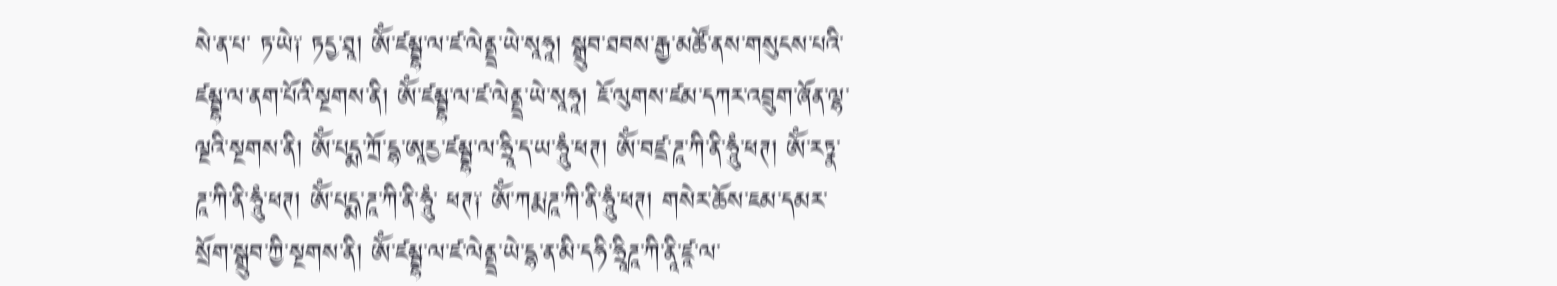སེ་ན་པ་ ཏ་ཡེ༑ ཏདྱ་ཐཱ། ཨོཾ་ཛམྦྷ་ལ་ཛ་ལེནྡྲ་ཡེ་སཱཧཱ། སྒྲུབ་ཐབས་རྒྱ་མཚོ་ནས་གསུངས་པའི་ཛམྦྷ་ལ་ནག་པོའི་སྔགས་ནི། ཨོཾ་ཛམྦྷ་ལ་ཛ་ལེནྡྲ་ཡེ་སཱཧཱ། ཇོ་ལུགས་ཛམ་དཀར་འབྲུག་ཞོན་ལྷ་ལྔའི་སྔགས་ནི། ཨོཾ་པདྨ་ཀྲོ་དྷ་ཨཱརྱ་ཛམྦྷ་ལ་ཧྲཱི་ད་ཡ་ཧཱུཾ་ཕཊ། ཨོཾ་བཛྲ་ཌཱ་ཀི་ནི་ཧཱུཾ་ཕཊ། ཨོཾ་རཏྣ་ཌཱ་ཀི་ནི་ཧཱུཾ་ཕཊ། ཨོཾ་པདྨ་ཌཱ་ཀི་ནི་ཧཱུཾ་ ཕཊ༑ ཨོཾ་ཀརྨ་ཌཱ་ཀི་ནི་ཧཱུཾ་ཕཊ། གསེར་ཆོས་ཇམ་དམར་སྲོག་སྒྲུབ་ཀྱི་སྔགས་ནི། ཨོཾ་ཛམྦྷ་ལ་ཛ་ལེནྡྲ་ཡེ་དྷ་ན་མི་དཧི་ཧྲཱིཌཱ་ཀི་ནཱི་ཛཱ་ལ་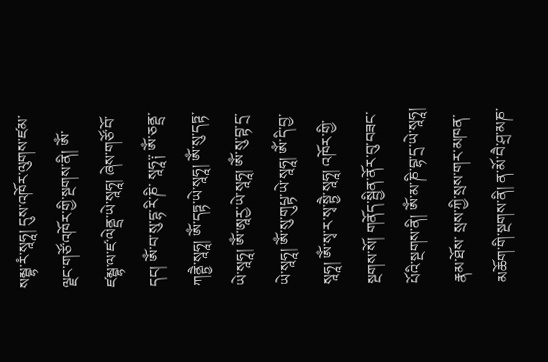སམྦྷ་རཾ་སཱཧཱ། དུས་འཁོར་ལུགས་ཛམ་ལྗང་གཙོ་འཁོར་གྱི་སྔགས་ནི། ཨོཾ་ཛམྦྷ་ལ་ཛ་ལེནྡྲ་ཡེ་སཱཧཱ། ཞེས་གཙོ་བོ་དང། ཨོཾ་བ་སུ་དྷ་རི་ཎི་ སཱཧཱ༑ ཨོཾ་ཅནྡྲ་ཀནྟྱཻ་སཱཧཱ། ཨོཾ་དཏྟ་ཡེ་སཱཧཱ། ཨོཾ་སུ་དཏྟ་ཡེ་སཱཧཱ། ཨོཾ་ཨཱརྱ་ཡེ་སཱཧཱ། ཨོཾ་སུ་བྟ་དྲ་ཡེ་སཱཧཱ། ཨོཾ་སུ་གུཔྟ་ཡེ་སཱཧཱ། ཨོཾ་དི་བྱ་སཱཧཱ། ཨོཾ་སྭ་ར་སྭ་སྟྱཻ་སཱཧཱ། འཁོར་གྱི་སྔགས་སོ། གནོད་སྦྱིན་ནོར་བུ་བཟང་པོའི་སྔགས་ནི། ཨོཾ་མ་ཎི་བྷ་དྲ་ཡེ་སཱཧཱ། རྣམ་ཐོས་ སྲས་ཀྱི་སྲས་གར་མཁན་མཆོག་གི་སྔགས་ནི། ན་མོ་བཻ་ཤྲ་མཎ་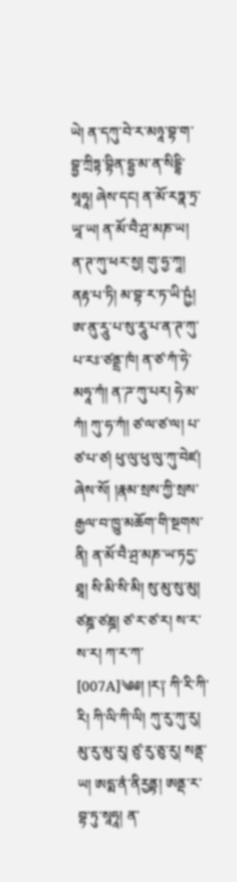ཡེ། ན་དཀུ་བེ་ར་མཉཱ་བྷ་ག་བྷྱ་ཀྲིཏྟ་བྷིན་དྷྱ་མ་ན་སིདྡྷི་སཱཧཱ། ཞེས་དང། ན་མོ་རཏྣ་ཏྲ་ཡཱ་ཡ། ན་མོ་བཻ་ཤྲ་མཎ་ཡ། ན་ཊ་ཀུ་ཕར་སྱ། གུ་ཧྱ་ཀཱ། ནརྟ་པ་ཏི། མ་བྷ་ར་ཏ་ཡི་ཥྱཾ། ཨ་ནུ་རཱུ་པ་སུ་རཱུ་པ་ན་ཊ་ཀུ་ པ་རཿ་ཙནྡྲ་ཁཾ། ན་ཙ་ཀཾ་ཧེ་མཧཱ་ཀཾ། ན་ཌ་ཀུ་པར། ཧེ་མ་ཀཾ། ཀུ་ཧ་ཀཾ། ཙ་ལ་ཙ་ལ། པ་ཙ་པ་ཙ། ཕུ་ལུ་ཕུ་ལུ་ཀུ་བེཛ། ཞེས་སོ། །རྣམ་སྲས་ཀྱི་སྲས་རྒྱལ་བ་ཁྱུ་མཆོག་གི་སྔགས་ནི། ན་མོ་བཻ་ཤྲ་མཎ་ཡ་ཏདྱ་ཐཱ། སི་མི་སི་མི། སུ་མུ་སུ་མུ། ཙཎྜ་ཙཎྜ། ཙ་ར་ཙ་ར། ས་ར་ས་ར། ཀ་ར་ཀ་ [007A]༄༅། །ར༑ ཀི་རི་ཀི་རི། ཀི་ལི་ཀི་ལི། ཀུ་རུ་ཀུ་རུ། མུ་རུ་མུ་རུ། ཙུ་རུ་ཅུ་རུ། སནྡ་ཡ། ཨདྨ་ནཾ་ནིརྱནྟ། ཨནྡ་ར་བྷ་ཏུ་སཱཧཱ། ན་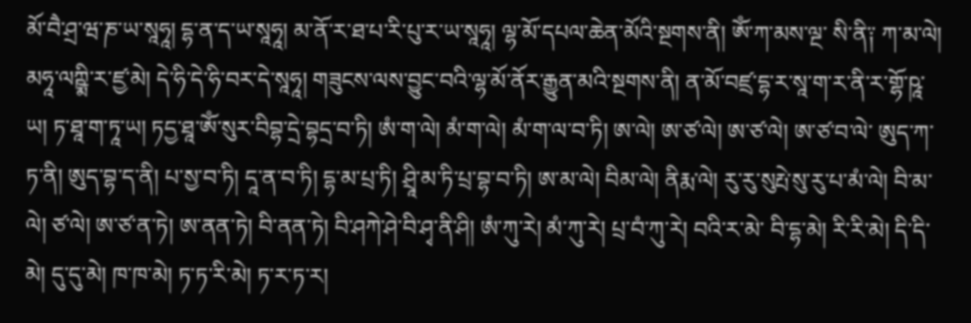མོ་བཻ་ཤྲ་ཝ་ཎ་ཡ་སཱཧཱ། དྷ་ན་ད་ཡ་སཱཧཱ། མ་ནོ་ར་ཐ་པ་རི་པུ་ར་ཡ་སཱཧཱ། ལྷ་མོ་དཔལ་ཆེན་མོའི་སྔགས་ནི། ཨོཾ་ཀ་མས་ལྔ་ སི་ནི༑ ཀ་མ་ལེ། མཧཱ་ལཀྵྨི་ར་ཛྱ་མེ། དེ་ཧི་དེ་ཧི་བར་དེ་སཱཧཱ། གཟུངས་ལས་བྱུང་བའི་ལྷ་མོ་ནོར་རྒྱུན་མའི་སྔགས་ནི། ན་མོ་བཛྲ་དྷ་ར་སཱ་ག་ར་ནི་ར་གྷོ་ཥཱ་ཡ། ཏ་ཐཱ་ག་ཏཱ་ཡ། ཏདྱ་ཐཱ་ཨོཾ་སུར་བིབྷ་དྲེ་བྷདྲ་བ་ཏི། ཨཾ་ག་ལེ། མཾ་ག་ལེ། མཾ་ག་ལ་བ་ཏི། ཨ་ལེ། ཨ་ཙ་ལེ། ཨ་ཙ་ལེ། ཨ་ཙ་བ་ལེ་ ཨུད་ཀ་ཏ་ནི། ཨུད་བྷ་ད་ནི། པ་སྱ་བ་ཏི། དཱ་ན་བ་ཏི། དྷ་མ་པྲ་ཏི། ཤྲཱི་མ་ཏི་པྲ་བྷ་བ་ཏི། ཨ་མ་ལེ། བིམ་ལེ། ནིརྨ་ལེ། རུ་རུ་སུརྤེ་སུ་རུ་པ་མཾ་ལེ། བི་མ་ལེ། ཙ་ལེ། ཨ་ཙ་ན་ཏེ། ཨ་ནན་ཏེ། བི་ནན་ཏེ། བི་ཤཀེ་ཤེ་བི་ཤྭ་ནི་ཤི། ཨཾ་ཀུ་རེ། མཾ་ཀུ་རེ། པྲ་བཾ་ཀུ་རེ། བའི་ར་མེ་ བི་དྷ་མེ། རི་རི་མེ། དི་དི་མེ། དུ་དུ་མེ། ཁ་ཁ་མེ། ཏ་ཏ་རི་མེ། ཏ་ར་ཏ་ར།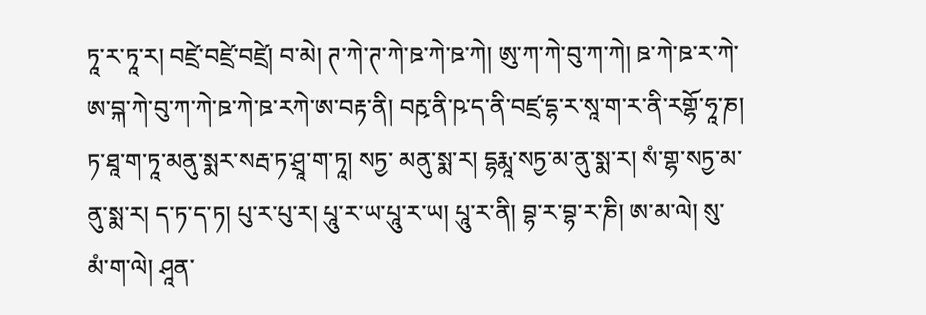ཏཱ་ར་ཏཱ་ར། བཛྲེ་བཛྲེ་བཛྲེ། བ་མེ། ཊ་ཀེ་ཊ་ཀེ་ཋ་ཀེ་ཋ་ཀེ། ཨུ་ཀ་ཀེ་བུ་ཀ་ཀེ། ཋ་ཀེ་ཋ་ར་ཀེ་ཨ་བྐ་ཀེ་བུ་ཀ་ཀེ་ཋ་ཀེ་ཋ་རཀེ་ཨ་བརྟ་ནི། བརྵ་ནི་ཥ་ད་ནི་བཛྲ་དྷ་ར་སཱ་ག་ར་ནི་རགྷོ་ཧཱ་ཎ། ཏ་ཐཱ་ག་ཏཱ་མནུ་སྨར་སརྦ་ཏ་ཤྲཱ་ག་ཏཱ། སཏྱ་ མནུ་སྨ་ར། དྷརྨཱ་སཏྱ་མ་ནུ་སྨ་ར། སཾ་གྷ་སཏྱ་མ་ནུ་སྨ་ར། ད་ཏ་ད་ཏ། པུ་ར་པུ་ར། པཱུ་ར་ཡ་པཱུ་ར་ཡ། པཱུ་ར་ནི། བྷ་ར་བྷ་ར་ཎི། ཨ་མ་ལེ། སུ་མཾ་ག་ལེ། ཤཱན་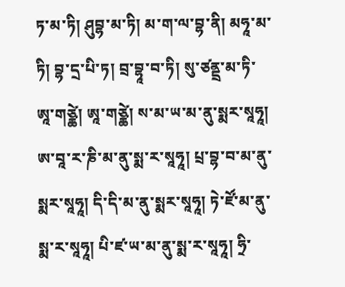ཏ་མ་ཏི། ཤུབྷ་མ་ཏི། མ་ག་ལ་བྷ་ནི། མཧཱ་མ་ཏི། བྷ་དྲ་པི་ཏ། བྲ་བྷཱ་བ་ཏི། སུ་ཙནྡྲ་མ་ཏི་ ཨཱ་གཙྪེ། ཨཱ་གཙྪེ། ས་མ་ཡ་མ་ནུ་སྨར་སཱཧཱ། ཨ་བཱ་ར་ཎི་མ་ནུ་སྨ་ར་སཱཧཱ། པྲ་བྷ་བ་མ་ནུ་སྨར་སཱཧཱ། དི་དི་མ་ནུ་སྨར་སཱཧཱ། ཏེ་ཛོ་མ་ནུ་སྨ་ར་སཱཧཱ། པི་ཛ་ཡ་མ་ནུ་སྨ་ར་སཱཧཱ། ཧྲི་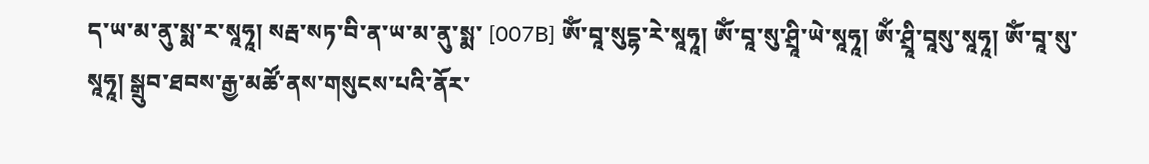ད་ཡ་མ་ནུ་སྨ་ར་སཱཧཱ། སརྦ་སཏ་བི་ན་ཡ་མ་ནུ་སྨ་ [007B] ཨོཾ་བཱ་སུདྷ་རེ་སཱཧཱ། ཨོཾ་བཱ་སུ་ཤྲཱི་ཡེ་སཱཧཱ། ཨོཾ་ཤྲཱི་བཱསུ་སཱཧཱ། ཨོཾ་བཱ་སུ་སཱཧཱ། སྒྲུབ་ཐབས་རྒྱ་མཚོ་ནས་གསུངས་པའི་ནོར་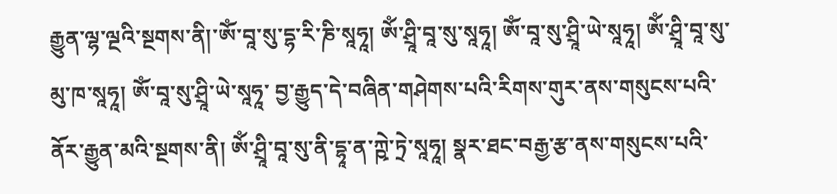རྒྱུན་ལྷ་ལྔའི་སྔགས་ནི།་ཨོཾ་བཱ་སུ་དྷ་རི་ཎི་སཱཧཱ། ཨོཾ་ཤྲཱི་བཱ་སུ་སཱཧཱ། ཨོཾ་བཱ་སུ་ཤྲཱི་ཡེ་སཱཧཱ། ཨོཾ་ཤྲཱི་བཱ་སུ་མུ་ཁ་སཱཧཱ། ཨོཾ་བཱ་སུ་ཤྲཱི་ཡེ་སཱཧཱ་ བྱ་རྒྱུད་དེ་བཞིན་གཤེགས་པའི་རིགས་གུར་ནས་གསུངས་པའི་ནོར་རྒྱུན་མའི་སྔགས་ནི། ཨོཾ་ཤྲཱི་བཱ་སུ་ནི་དྷཱ་ན་ཀྵེ་ཏྲེ་སཱཧཱ། སྣར་ཐང་བརྒྱ་རྩ་ནས་གསུངས་པའི་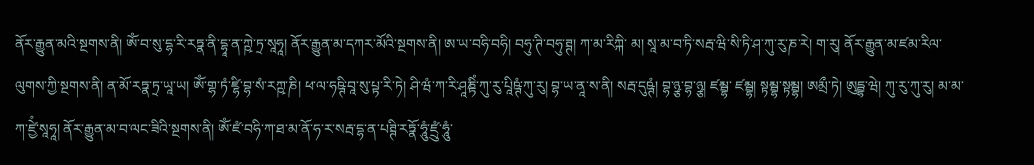ནོར་རྒྱུན་མའི་སྔགས་ནི། ཨོཾ་བ་སུ་དྷ་རི་རཏྣ་ནི་དྷཱ་ན་ཀྵེ་ཏྲ་སཱཧཱ། ནོར་རྒྱུན་མ་དཀར་མོའི་སྔགས་ནི། ཨ་ཡ་བཧི་བཧི། བཧུ་ཊི་བཧུ་ཊྚ། ཀ་མ་རིཀྐི་ མ། སཱ་མ་བ་ཏི་སརྦ་ཝི་སི་ཏི་ཤ་ཀུ་རུ་ཎ་རེ། ག་རུ། ནོར་རྒྱུན་མ་ཛམ་རིལ་ལུགས་ཀྱི་སྔགས་ནི། ན་མོ་རཏྣ་ཏྲ་ཡཱ་ཡ། ཨོཾ་གྷ་ཏཾ་ཛྷི་བྷ་སཾ་རཀྵ་ཎི། ཕ་ལ་ཧཥྚི་བཱ་སུ་པྟ་རི་ཏེ། ཤི་ཝཾ་ཀ་རི་ཤཱཎྟིཾ་ཀུ་རུ་པཱིཥྚཾ་ཀུ་རུ། བྷ་ཡ་ནཱ་ས་ནི། སརྦ་དུཥྚཾ། བྷ་ཉྩ་བྷ་ཉྩ། ཛམྦྷ་ ཛམྦྷ། སྟམྦྷ་སྟམྦྷ། ཨམྲྀ་ཏེ། ཨུདྦྷ་ཝེ། ཀུ་རུ་ཀུ་རུ། མ་མ་ཀ་ཛྱེཾ་སཱཧཱ། ནོར་རྒྱུན་མ་བ་ལང་ཟིའི་སྔགས་ནི། ཨོཾ་ཛཾ་བཧི་ཀ་ཐ་མ་ནོ་ཧ་ར་སརྦ་དྷ་ན་པཊྚི་རཏྣོ་ཧཱུཾ་ཛྲུཾ་ཧཱུཾ་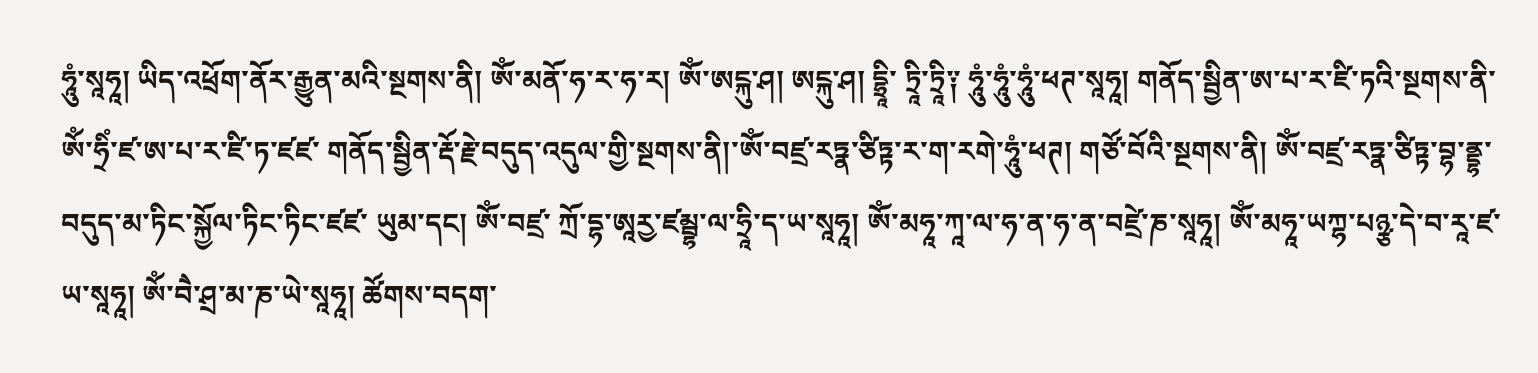ཧཱུཾ་སཱཧཱ། ཡིད་འཕྲོག་ནོར་རྒྱུན་མའི་སྔགས་ནི། ཨོཾ་མནོ་ཧ་ར་ཧ་ར། ཨོཾ་ཨངྐུ་ཤ། ཨངྐུ་ཤ། དྷྲཱི་ ཏྲཱི་ཏྲཱི༑ ཧཱུཾ་ཧཱུཾ་ཧཱུཾ་ཕཊ་སཱཧཱ། གནོད་སྦྱིན་ཨ་པ་ར་ཛི་ཏའི་སྔགས་ནི་ ཨོཾ་ཧྲིཾ་ཛ་ཨ་པ་ར་ཛི་ཏ་ཛཛ་ གནོད་སྦྱིན་རྡོ་རྗེ་བདུད་འདུལ་གྱི་སྔགས་ནི།་ཨོཾ་བཛྲ་རཏྣ་ཙིཏྟ་ར་ག་རགེ་ཧཱུཾ་ཕཊ། གཙོ་བོའི་སྔགས་ནི། ཨོཾ་བཛྲ་རཏྣ་ཙིཏྟ་བྷ་ནྡྷ་བདུད་མ་ཏིང་སྐྱོལ་ཏིང་ཏིང་ཛཛ་ ཡུམ་དང། ཨོཾ་བཛྲ་ ཀྲོ་དྷ་ཨཱརྱ་ཛམྦྷ་ལ་ཧྲཱི་ད་ཡ་སཱཧཱ། ཨོཾ་མཧཱ་ཀཱ་ལ་ཧ་ན་ཧ་ན་བཛྲེ་ཎ་སཱཧཱ། ཨོཾ་མཧཱ་ཡཀྷ་པཉྩ་དེ་བ་རཱ་ཛ་ཡ་སཱཧཱ། ཨོཾ་བཻ་ཤྲ་མ་ཎ་ཡེ་སཱཧཱ། ཚོགས་བདག་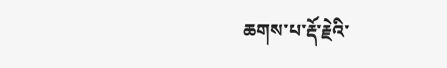ཆགས་པ་རྡོ་རྗེའི་